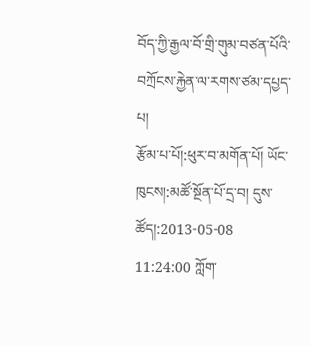བོད་ཀྱི་རྒྱལ་བོ་གྲི་གུམ་བཙན་པོའི་བཀྲོངས་རྐྱེན་ལ་རགས་ཙམ་དཔྱད་པ།
རྩོམ་པ་པོ།:ཕུར་བ་མགོན་པོ། ཡོང་ཁུངས།:མཚོ་སྔོན་པོ་དྲ་བ། དུས་ཚོད།:2013-05-08 11:24:00 ཀློག་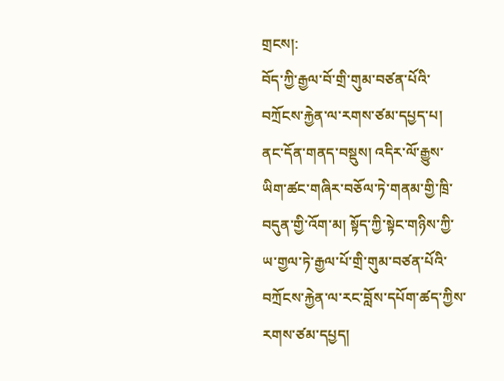གྲངས།:
བོད་ཀྱི་རྒྱལ་བོ་གྲི་གུམ་བཙན་པོའི་བཀྲོངས་རྐྱེན་ལ་རགས་ཙམ་དཔྱད་པ།
ནང་དོན་གནད་བསྡུས། འདིར་ལོ་རྒྱུས་ཡིག་ཚང་གཞིར་བཅོལ་ཏེ་གནམ་གྱི་ཁྲི་བདུན་གྱི་འོག་མ། སྟོད་ཀྱི་སྟེང་གཉིས་ཀྱི་ཡ་གྱལ་ཏེ་རྒྱལ་པོ་གྲི་གུམ་བཙན་པོའི་བཀྲོངས་རྐྱེན་ལ་རང་བློས་དཔོག་ཚད་ཀྱིས་རགས་ཙམ་དཔྱད།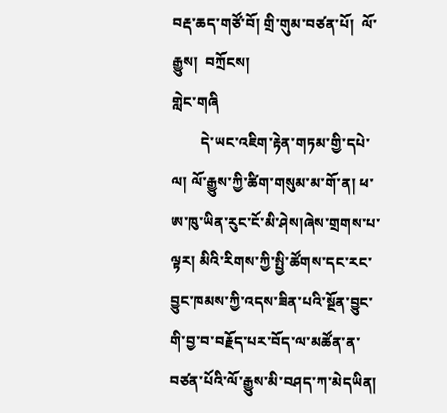བརྡ་ཆད་གཙོ་བོ། གྲི་གུམ་བཙན་པོ།  ལོ་རྒྱུས།  བཀྲོངས།
གླེང་གཞི
        དེ་ཡང་འཇིག་རྟེན་གཏམ་གྱི་དཔེ་ལ། ལོ་རྒྱུས་ཀྱི་ཚིག་གསུམ་མ་གོ་ན། ཕ་ཨ་ཁུ་ཡིན་རུང་ངོ་མི་ཤེས།ཞེས་གྲགས་པ་ལྟར། མིའི་རིགས་ཀྱི་སྤྱི་ཚོགས་དང་རང་བྱུང་ཁམས་ཀྱི་འདས་ཟིན་པའི་སྔོན་བྱུང་གི་བྱ་བ་བརྗོད་པར་བོད་ལ་མཚོན་ན་བཙན་པོའི་ལོ་རྒྱུས་མི་བཤད་ཀ་མེདཡིན།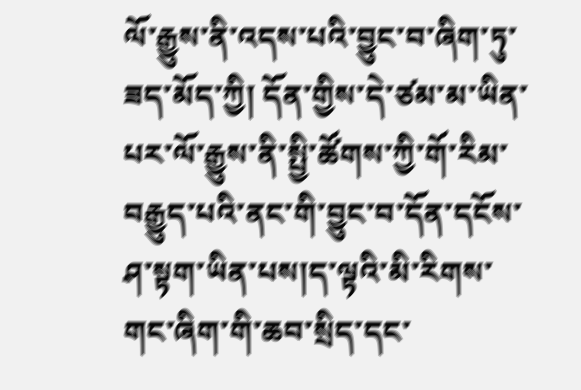ལོ་རྒྱུས་ནི་འདས་པའི་བྱུང་བ་ཞིག་ཏུ་ཟད་མོད་ཀྱི། དོན་གྱིས་དེ་ཙམ་མ་ཡིན་པར་ལོ་རྒྱུས་ནི་སྤྱི་ཚོགས་ཀྱི་གོ་རིམ་བརྒྱུད་པའི་ནང་གི་བྱུང་བ་དོན་དངོས་ཤ་སྟག་ཡིན་པས།ད་ལྟའི་མི་རིགས་གང་ཞིག་གི་ཆབ་སྲིད་དང་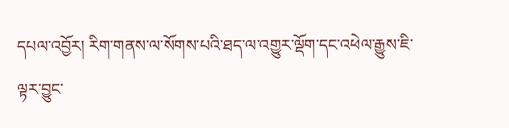དཔལ་འབྱོར། རིག་གནས་ལ་སོགས་པའི་ཐད་ལ་འགྱུར་ལྡོག་དང་འཕེལ་རྒྱུས་ཇི་ལྟར་བྱུང་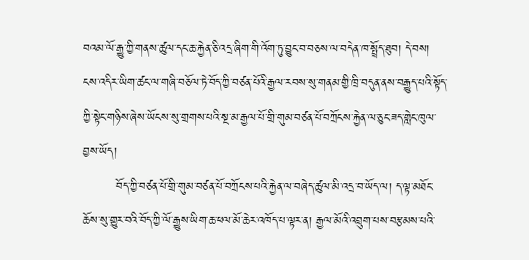བའམ་ལོ་རྒྱུ་ཀྱི་གནས་ཚུལ་དང་ཆ་རྐྱེན་ཅི་འདྲ་ཞིག་གི་འོག་ཏུ་བྱུང་བ་བཅས་ལ་བདེན་ཁ་སྤྲོད་ཐུབ། དེ་བས། ངས་འདིར་ཡིག་ཚང་ལ་གཞི་བཅོལ་ཏེ་བོད་ཀྱི་བཙན་པོའི་རྒྱལ་རབས་སུ་གནམ་གྱི་ཁྲི་བདུན་ནས་བརྒྱུད་པའི་སྟོད་ཀྱི་སྟེང་གཉིས་ཞེས་ཡོངས་སུ་གྲགས་པའི་སྔ་མ་རྒྱལ་པོ་གྲི་གུམ་བཙན་པོ་བཀྲོངས་རྐྱེན་ལ་ཅུང་ཟད་གླེང་ཁུལ་བྱས་ཡོད།
        བོད་ཀྱི་བཙན་པོ་གྲི་གུམ་བཙན་པོ་བཀྲོངས་པའི་རྐྱེན་ལ་བཞེད་ཚུལ་མི་འདྲ་བ་ཡོད་ལ། ད་ལྟ་མཐོང་ཆོས་སུ་གྱུར་བའི་བོད་ཀྱི་ལོ་རྒྱུས་ཡིག་ཆ་ཕལ་མོ་ཆེར་འཁོད་པ་ལྟར་ན། རྒྱལ་མོའི་འབྲུག་པས་བརྩམས་པའི་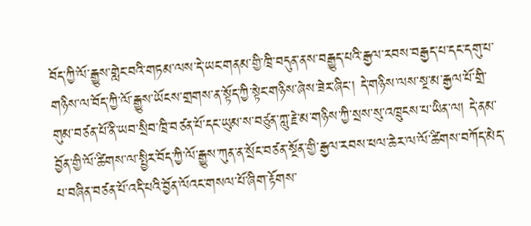བོད་ཀྱི་ལོ་རྒྱུས་གླེང་བའི་གཏམ་ལས་དེ་ཡང་གནམ་གྱི་ཁྲི་བདུན་ནས་བརྒྱུད་པའི་རྒྱལ་རབས་བརྒྱད་པ་དང་དགུ་པ་གཉིས་ལ་བོད་ཀྱི་ལོ་རྒྱུས་ཡོངས་གྲགས་ན་སྟོད་ཀྱི་སྟེང་གཉིས་ཞེས་ཟེར་ཞིང་། དེ་གཉིས་ལས་སྔ་མ་རྒྱལ་པོ་གྲི་གུམ་བཙན་པོ་ནི་ཡབ་སྲིབ་ཁྲི་བཙན་པོ་དང་ཡུམ་ས་བཙུན་ཀླུ་རྗེ་མ་གཉིས་ཀྱི་སྲས་སུ་འཁྲུངས་པ་ཡིན་ལ། དེ་ནམ་བྱོན་གྱི་ལོ་ཚིགས་ལ་སྤྱིར་བོད་ཀྱི་ལོ་རྒྱུས་ཀུན་ན་སྲོང་བཙན་སྔོན་གྱི་རྒྱལ་རབས་ཕལ་ཆེར་ལ་ལོ་ཚིགས་བཀོད་མེད་པ་བཞིན་བཙན་པོ་འདི་པའི་བྱོན་ལོའང་གསལ་པོ་ཞིག་རྟོགས་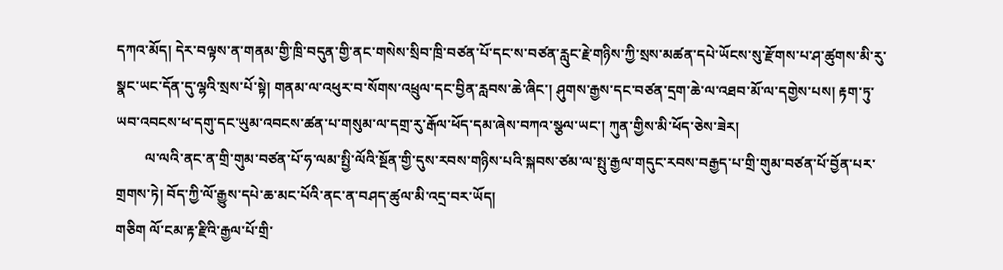དཀའ་མོད། དེར་བལྟས་ན་གནམ་གྱི་ཁྲི་བདུན་གྱི་ནང་གསེས་སྲིབ་ཁྲི་བཙན་པོ་དང་ས་བཙན་རླུང་རྗེ་གཉིས་ཀྱི་སྲས་མཚན་དཔེ་ཡོངས་སུ་རྫོགས་པ་ཤ་ཚུགས་མི་རུ་སྣང་ཡང་དོན་དུ་ལྷའི་སྲས་པོ་སྟེ། གནམ་ལ་འཕུར་བ་སོགས་འཕྲུལ་དང་བྱིན་རླབས་ཆེ་ཞིང་། ཤུགས་རྒྱས་དང་བཙན་དྲག་ཆེ་ལ་འཐབ་མོ་ལ་དགྱེས་པས། རྟག་ཏུ་ཡབ་འབངས་ཕ་དགུ་དང་ཡུམ་འབངས་ཚན་པ་གསུམ་ལ་དགྲ་རུ་རྒོལ་ཕོད་དམ་ཞེས་བཀའ་སྩལ་ཡང་། ཀུན་གྱིས་མི་ཕོད་ཅེས་ཟེར།
        ལ་ལའི་ནང་ན་གྲི་གུམ་བཙན་པོ་ཧ་ལམ་སྤྱི་ལོའི་སྔོན་གྱི་དུས་རབས་གཉིས་པའི་སྐབས་ཙམ་ལ་སྤུ་རྒྱལ་གདུང་རབས་བརྒྱད་པ་གྲི་གུམ་བཙན་པོ་བྱོན་པར་གྲགས་ཏེ། བོད་ཀྱི་ལོ་རྒྱུས་དཔེ་ཆ་མང་པོའི་ནང་ན་བཤད་ཚུལ་མི་འདྲ་བར་ཡོད།
གཅིག ལོ་ངམ་རྟ་རྫིའི་རྒྱལ་པོ་གྲི་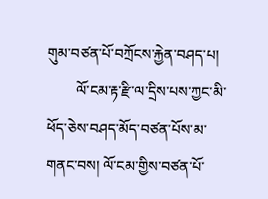གུམ་བཙན་པོ་བཀྲོངས་རྐྱེན་བཤད་པ།
        ལོ་ངམ་རྟ་རྫི་ལ་དྲིས་པས་ཀྱང་མི་ཕོད་ཅེས་བཤད་མོད་བཙན་པོས་མ་གནང་བས། ལོ་ངམ་གྱིས་བཙན་པོ་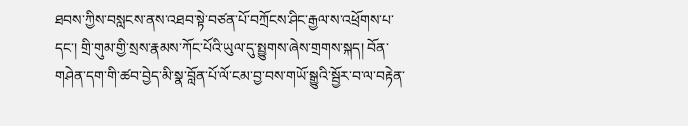ཐབས་ཀྱིས་བསླངས་ནས་འཐབ་སྟེ་བཙན་པོ་བཀྲོངས་ཤིང་རྒྱལ་ས་འཕྲོགས་པ་དང་། གྲི་གུམ་གྱི་སྲས་རྣམས་ཀོང་པོའི་ཡུལ་དུ་སྤྱུགས་ཞེས་གྲགས་སྐད། བོན་གཤེན་དག་གི་ཚབ་བྱེད་མི་སྣ་བློན་པོ་ལོ་ངམ་བྱ་བས་གཡོ་སྒྱུའི་སྦྱོར་བ་ལ་བརྟེན་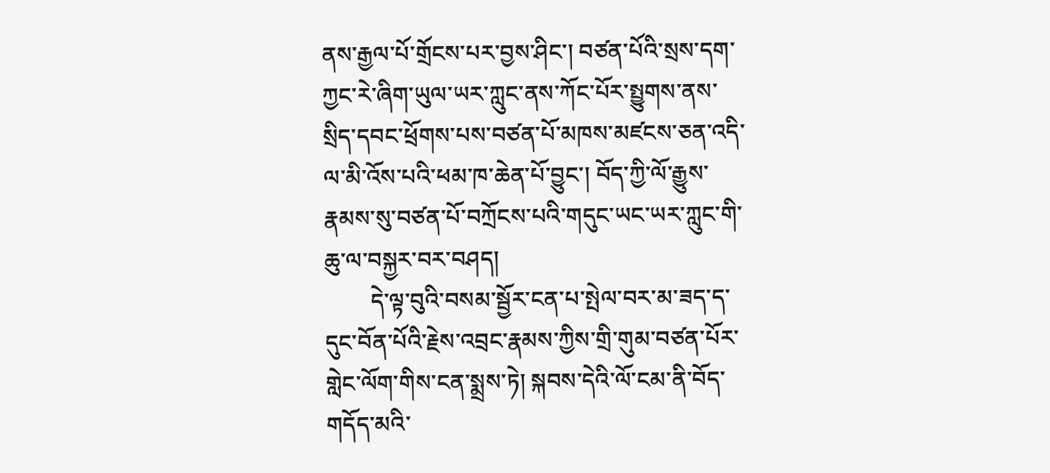ནས་རྒྱལ་པོ་གྲོངས་པར་བྱས་ཤིང་། བཙན་པོའི་སྲས་དག་ཀྱང་རེ་ཞིག་ཡུལ་ཡར་ཀླུང་ནས་ཀོང་པོར་སྤྱུགས་ནས་སྲིད་དབང་ཕྲོགས་པས་བཙན་པོ་མཁས་མཛངས་ཅན་འདི་ལ་མི་འོས་པའི་ཕམ་ཁ་ཆེན་པོ་བྱུང་། བོད་ཀྱི་ལོ་རྒྱུས་རྣམས་སུ་བཙན་པོ་བཀྲོངས་པའི་གདུང་ཡང་ཡར་ཀླུང་གི་ཆུ་ལ་བསྐྱར་བར་བཤད།
        དེ་ལྟ་བུའི་བསམ་སྦྱོར་ངན་པ་སྤེལ་བར་མ་ཟད་ད་དུང་བོན་པོའི་རྗེས་འབྲང་རྣམས་ཀྱིས་གྲི་གུམ་བཙན་པོར་གླེང་ལོག་གིས་ངན་སྨྲས་ཏེ། སྐབས་དེའི་ལོ་ངམ་ནི་བོད་གདོད་མའི་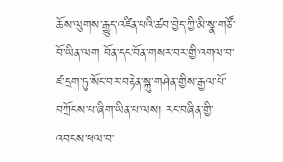ཆོས་ལུགས་རྒྱུད་འཛིན་པའི་ཚབ་བྱེད་ཀྱི་མི་སྣ་གཙོ་བོ་ཡིན་ལག བོན་དང་བོན་གསར་བར་གྱི་འགལ་བ་ཛ་དྲག་ཏུ་སོང་བར་བརྟེན་སྐུ་གཤེན་གྱིས་རྒྱལ་པོ་བཀྲོངས་པ་ཞིག་ཡིན་པ་ལས། རང་བཞིན་གྱི་འབངས་ཕལ་བ་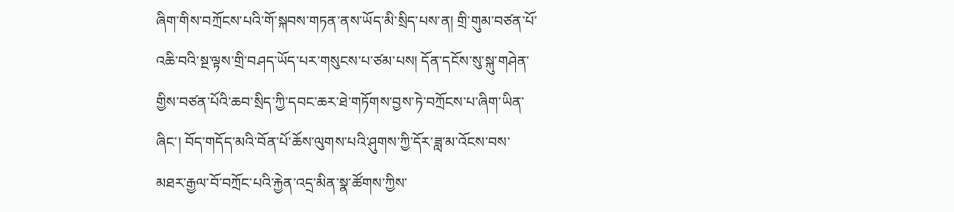ཞིག་གིས་བཀྲོངས་པའི་གོ་སྐབས་གཏན་ནས་ཡོད་མི་སྲིད་པས་ན། གྲི་གུམ་བཙན་པོ་འཆི་བའི་སྔ་ལྟས་གྲི་བཤད་ཡོད་པར་གསུངས་པ་ཙམ་པས། དོན་དངོས་སུ་སྐུ་གཤེན་གྱིས་བཙན་པོའི་ཆབ་སྲིད་ཀྱི་དབང་ཆར་ཐེ་གཏོགས་བྱས་ཏེ་བཀྲོངས་པ་ཞིག་ཡིན་ཞིང་། བོད་གདོད་མའི་བོན་པོ་ཆོས་ལུགས་པའི་ཤུགས་ཀྱི་དོར་ཟླ་མ་འོངས་བས་མཐར་རྒྱལ་བོ་བཀྲོང་པའི་རྐྱེན་འདྲ་མིན་སྣ་ཚོགས་ཀྱིས་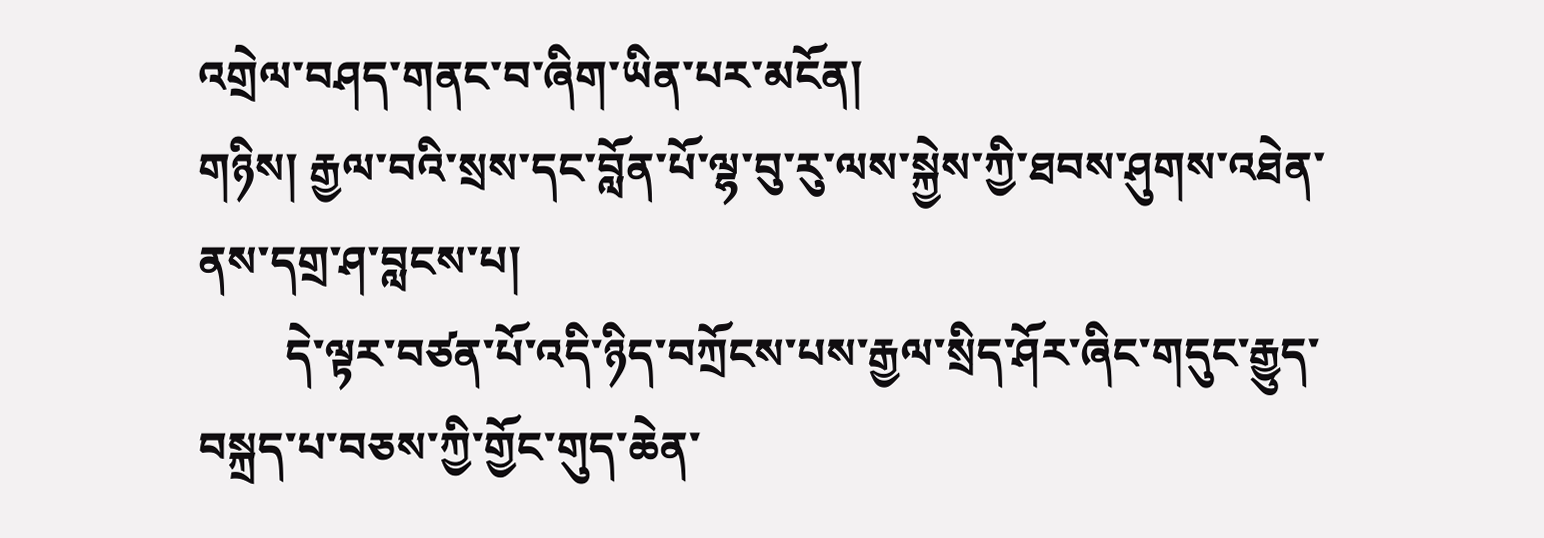འགྲེལ་བཤད་གནང་བ་ཞིག་ཡིན་པར་མངོན།
གཉིས། རྒྱལ་བའི་སྲས་དང་བློན་པོ་ལྷ་བུ་རུ་ལས་སྐྱེས་ཀྱི་ཐབས་ཤུགས་འཐེན་ནས་དགྲ་ཤ་བླངས་པ།
        དེ་ལྟར་བཙན་པོ་འདི་ཉིད་བཀྲོངས་པས་རྒྱལ་སྲིད་ཤོར་ཞིང་གདུང་རྒྱུད་བསྐྲད་པ་བཅས་ཀྱི་གྱོང་གུད་ཆེན་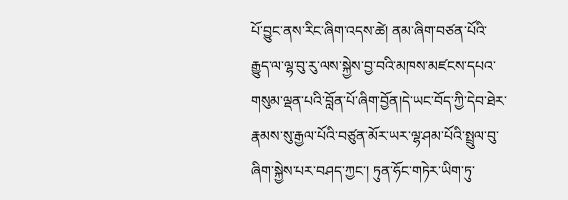པོ་བྱུང་ནས་རིང་ཞིག་འདས་ཚེ། ནམ་ཞིག་བཙན་པོའི་རྒྱུད་ལ་ལྷ་བུ་རུ་ལས་སྐྱེས་བྱ་བའི་མཁས་མཛངས་དཔའ་གསུམ་ལྡན་པའི་བློན་པོ་ཞིག་བྱོན།དེ་ཡང་བོད་ཀྱི་དེབ་ཐེར་རྣམས་སུ་རྒྱལ་པོའི་བཙུན་མོར་ཡར་ལྷ་ཤམ་པོའི་སྤྲུལ་བུ་ཞིག་སྐྱེས་པར་བཤད་ཀྱང་། ཏུན་ཧོང་གཏེར་ཡིག་ཏུ་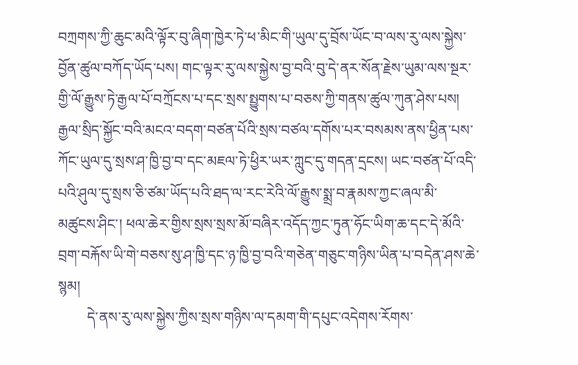བཀྲགས་ཀྱི་ཆུང་མའི་ལྟོར་བུ་ཞིག་ཁྱེར་ཏེ་ཕ་མིང་གི་ཡུལ་དུ་བྲོས་ཡོང་བ་ལས་རུ་ལས་སྐྱེས་བྱོན་ཚུལ་བཀོད་ཡོད་པས། གང་ལྟར་རུ་ལས་སྐྱེས་བྱ་བའི་བུ་དེ་ནར་སོན་རྗེས་ཡུམ་ལས་སྔར་གྱི་ལོ་རྒྱུས་ཏེ་རྒྱལ་པོ་བཀྲོངས་པ་དང་སྲས་སྤྱུགས་པ་བཅས་ཀྱི་གནས་ཚུལ་ཀུན་ཤེས་པས། རྒྱལ་སྲིད་སྐྱོང་བའི་མངའ་བདག་བཙན་པོའི་སྲས་བཙལ་དགོས་པར་བསམས་ནས་ཕྱིན་པས་ཀོང་ཡུལ་དུ་སྲས་ཤ་ཁྱི་བྱ་བ་དང་མཇལ་ཏེ་ཕྱིར་ཡར་ཀླུང་དུ་གདན་དྲངས། ཡང་བཙན་པོ་འདི་པའི་ཤུལ་དུ་སྲས་ཅི་ཙམ་ཡོད་པའི་ཐད་ལ་རང་རེའི་ལོ་རྒྱུས་སྨྲ་བ་རྣམས་ཀྱང་ཞལ་མི་མཚུངས་ཤིང་། ཕལ་ཆེར་གྱིས་སྲས་སྲས་མོ་བཞིར་འདོད་ཀྱང་ཏུན་ཧོང་ཡིག་ཆ་དང་དེ་མོའི་བྲག་བརྐོས་ཡི་གེ་བཅས་སུ་ཤ་ཁྱི་དང་ཉ་ཁྱི་བྱ་བའི་གཅེན་གཅུང་གཉིས་ཡིན་པ་བདེན་ཤས་ཆེ་སྙམ།
        དེ་ནས་རུ་ལས་སྐྱེས་ཀྱིས་སྲས་གཉིས་ལ་དམག་གི་དཔུང་འདེགས་རོགས་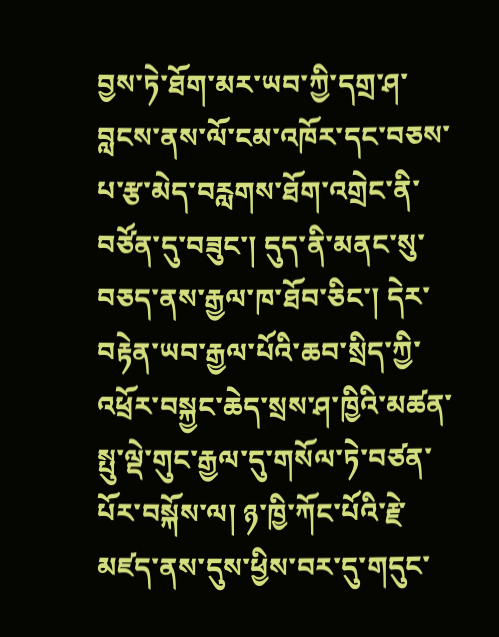བྱས་ཏེ་ཐོག་མར་ཡབ་ཀྱི་དགྲ་ཤ་བླངས་ནས་ལོ་ངམ་འཁོར་དང་བཅས་པ་རྩ་མེད་བརླགས་ཐོག་འགྲེང་ནི་བཙོན་དུ་བཟུང་། དུད་ནི་མནང་སུ་བཅད་ནས་རྒྱལ་ཁ་ཐོབ་ཅིང་། དེར་བརྟེན་ཡབ་རྒྱལ་པོའི་ཆབ་སྲིད་ཀྱི་འཕྲོར་བསྐྱང་ཆེད་སྲས་ཤ་ཁྱིའི་མཚན་སྤུ་ལྡེ་གུང་རྒྱལ་དུ་གསོལ་ཏེ་བཙན་པོར་བསྐོས་ལ། ཉ་ཁྱི་ཀོང་པོའི་རྗེ་མཛད་ནས་དུས་ཕྱིས་བར་དུ་གདུང་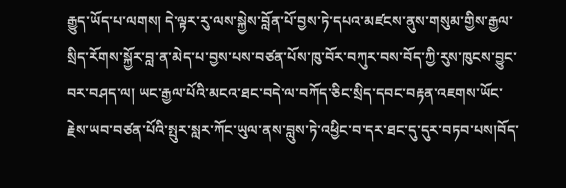རྒྱུད་ཡོད་པ་ལགས། དེ་ལྟར་རུ་ལས་སྐྱེས་བློན་པོ་བྱས་ཏེ་དཔའ་མཛངས་ནུས་གསུམ་གྱིས་རྒྱལ་སྲིད་རོགས་སྐྱོར་བླ་ན་མེད་པ་བྱས་པས་བཙན་པོས་ཁུ་བོར་བཀུར་བས་བོད་ཀྱི་རུས་ཁུངས་བྱུང་བར་བཤད་ལ། ཡང་རྒྱལ་པོའི་མངའ་ཐང་བདེ་ལ་བཀོད་ཅིང་སྲིད་དབང་བརྟན་འཇགས་ཡོང་རྗེས་ཡབ་བཙན་པོའི་སྤུར་སླར་ཀོང་ཡུལ་ནས་བླུས་ཏེ་འཕྱིང་བ་དར་ཐང་དུ་དུར་བཏབ་པས།བོད་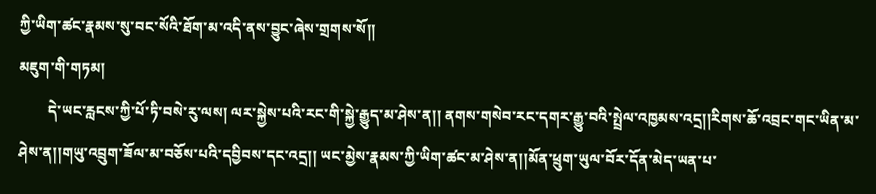ཀྱི་ཡིག་ཚང་རྣམས་སུ་བང་སོའི་ཐོག་མ་འདི་ནས་བྱུང་ཞེས་གྲགས་སོ།།
མཇུག་གི་གཏམ།
        དེ་ཡང་རླངས་ཀྱི་པོ་ཏི་བསེ་རུ་ལས། ལར་སྐྱེས་པའི་རང་གི་སྐྱེ་རྒྱུད་མ་ཤེས་ན།། ནགས་གསེབ་རང་དགར་རྒྱུ་བའི་སྤྲེལ་འཁྱམས་འདྲ།།རིགས་ཆོ་འབྲང་གང་ཡིན་མ་ཤེས་ན།།གཡུ་འབྲུག་ཟོལ་མ་བཅོས་པའི་དབྱིབས་དང་འདྲ།། ཡང་མྱེས་རྣམས་ཀྱི་ཡིག་ཚང་མ་ཤེས་ན།།མོན་ཕྲུག་ཡུལ་བོར་དོན་མེད་ཡན་པ་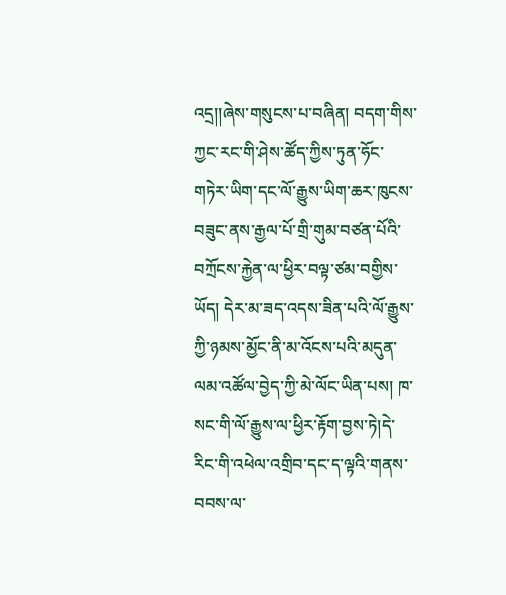འདྲ།།ཞེས་གསུངས་པ་བཞིན། བདག་གིས་ཀྱང་རང་གི་ཤེས་ཚོད་ཀྱིས་ཏུན་ཧོང་གཏེར་ཡིག་དང་ལོ་རྒྱུས་ཡིག་ཆར་ཁུངས་བཟུང་ནས་རྒྱལ་པོ་གྲི་གུམ་བཙན་པོའི་བཀྲོངས་རྐྱེན་ལ་ཕྱིར་བལྟ་ཙམ་བགྱིས་ཡོད། དེར་མ་ཟད་འདས་ཟིན་པའི་ལོ་རྒྱུས་ཀྱི་ཉམས་མྱོང་ནི་མ་འོངས་པའི་མདུན་ལམ་འཚོལ་བྱེད་ཀྱི་མེ་ལོང་ཡིན་པས། ཁ་སང་གི་ལོ་རྒྱུས་ལ་ཕྱིར་རྟོག་བྱས་ཏེ།དེ་རིང་གི་འཕེལ་འགྲིབ་དང་ད་ལྟའི་གནས་བབས་ལ་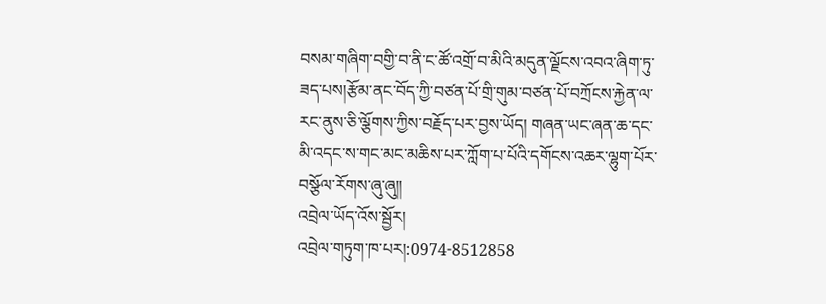བསམ་གཞིག་བགྱི་བ་ནི་ང་ཚོ་འགྲོ་བ་མིའི་མདུན་ལྗོངས་འབའ་ཞིག་ཏུ་ཟད་པས།རྩོམ་ནང་བོད་ཀྱི་བཙན་པོ་གྲི་གུམ་བཙན་པོ་བཀྲོངས་རྐྱེན་ལ་རང་ནུས་ཅི་ལྕོགས་ཀྱིས་བརྗོད་པར་བྱས་ཡོད། གཞན་ཡང་ཞན་ཆ་དང་མི་འདང་ས་གང་མང་མཆིས་པར་ཀློག་པ་པོའི་དགོངས་འཆར་ལྷུག་པོར་བསྩོལ་རོགས་ཞུ་ཞུ།།
འབྲེལ་ཡོད་འོས་སྦྱོར།
འབྲེལ་གཏུག་ཁ་པར།:0974-8512858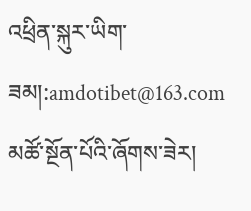འཕྲིན་སྐུར་ཡིག་ཟམ།:amdotibet@163.com
མཚོ་སྔོན་པོའི་ཞོགས་ཟེར།